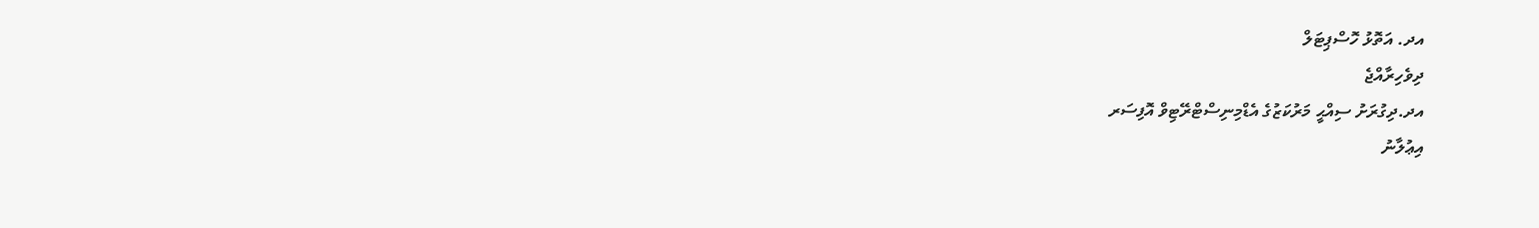އދ. އަތޮޅު ހޮސްޕިޓަލް
ދިވެހިރާއްޖެ
އދ.ދިގުރަށު ސިއްޙީ މަރުކަޒުގެ އެޑްމިނިސްޓްރޭޓިވް އޮފިސަރ
އިޢުލާނު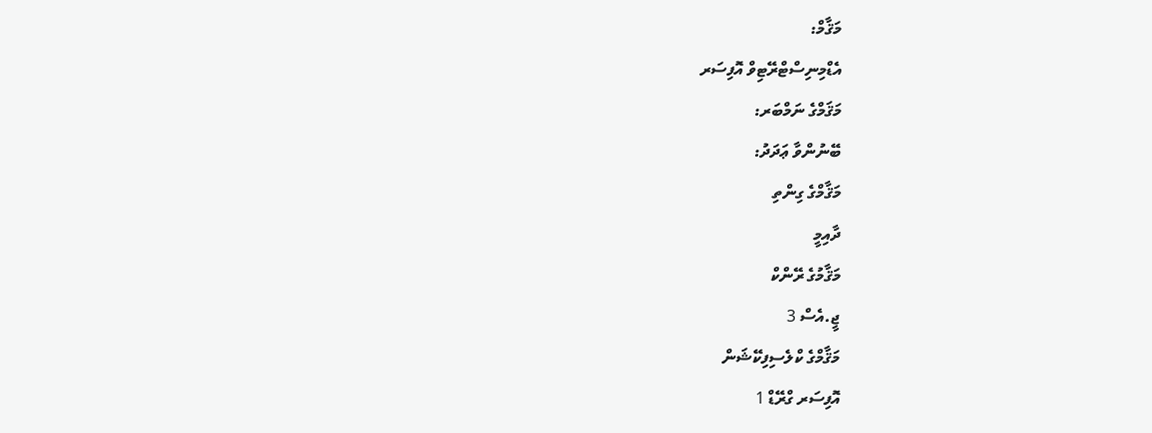މަޤާމް:
އެޑްމިނިސްޓްރޭޓިވް އޮފިސަރ
މަޤަމްގެ ނަމްބަރ:
ބޭނުންވާ ޢަދަދު:
މަޤާމްގެ ގިންތި
ދާއިމީ
މަޤާމުގެ ރޭންކް
ޖީ.އެސް 3
މަޤާމްގެ ކްލެސިފިކޭޝަން
އޮފިސަރ ގްރޭޑް 1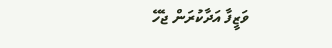ވަޒީފާ އަދާކުރަން ޖެހޭ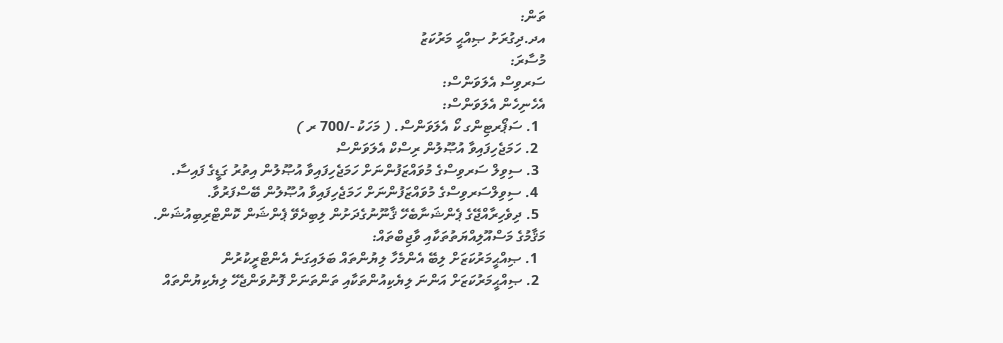ތަން:
އދ.ދިގުރަށު ޞިއްޙީ މަރުކަޒު
މުސާރަ:
ސަރވިސް އެލަވަންސް:
އެހެނިހެން އެލަވަންސް:
  1. ސަޕޯރޓިންގ ކޯ އެލަވަންސް. ( މަހަކު -/700 ރ )
  2. ހަމަޖެހިފައިވާ އުޞޫލުން ރިސްކް އެލަވަންސް
  3. ސިވިލް ސަރވިސްގެ މުވައްޒަފުންނަށް ހަމަޖެހިފައިވާ އުޞޫލުން އިތުރު ގަޑީގެ ފައިސާ.
  4. ސިވިލްސަރވިސްގެ މުވައްޒަފުންނަށް ހަމަޖެހިފައިވާ އުޞޫލުން ބޭސްފަރުވާ.
  5. ދިވެހިރާއްޖޭގެ ޕެންޝަނާބެހޭ ޤާނޫނުގެދަށުން ލިބިދެވޭ ޕެންޝަން ކޮންޓްރިބިއުޝަން.
މަޤާމުގެ މަސްއޫލިއްޔަތުތަކާއި ވާޖިބްތައް:
  1. ޞިއްޙީމަރުކަޒަށް ލިބޭ އެންމެހާ ލިޔުންތައް ބަލައިގަނެ އެންޓްރީކުރުން
  2. ޞިއްޙީމަރުކަޒަށް އަންނަ ލިޔެކިއުންތަކާއި ތަންތަނަށް ފޮނުވަންޖެހޭ ލިޔެކިޔުންތައް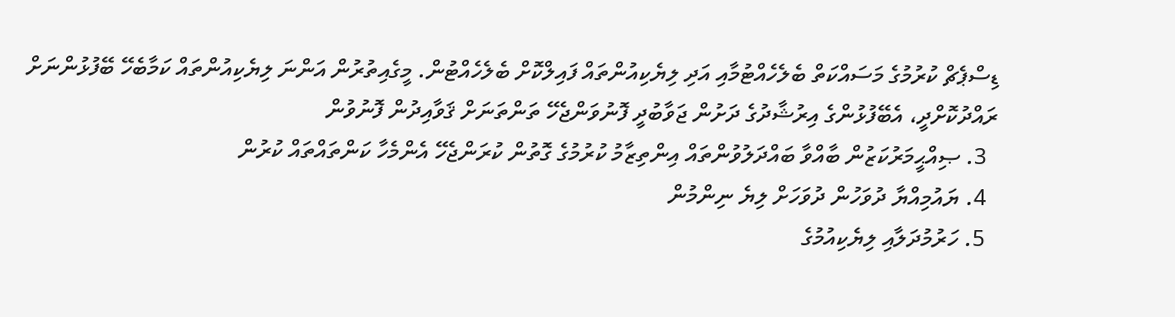ޑިސްޕެޗް ކުރުމުގެ މަސައްކަތް ބެލެހެއްޓުމާއި އަދި ލިޔެކިއުންތައް ފައިލްކޮށް ބެލެހެއްޓުން. މީގެއިތުރުން އަންނަ ލިޔެކިއުންތައް ކަމާބެހޭ ބޭފުޅުންނަށް ރައްދުކޮށްދީ، އެބޭފުޅުންގެ އިރުޝާދުގެ ދަށުން ޖަވާބުދީ ފޮނުވަންޖެހޭ ތަންތަނަށް ޤަވާއިދުން ފޮނުވުން
  3. ޞިއްޙީމަރުކަޒުން ބާއްވާ ބައްދަލުވުންތައް އިންތިޒާމު ކުރުމުގެ ގޮތުން ކުރަންޖެހޭ އެންމެހާ ކަންތައްތައް ކުރުން
  4. ޔައުމިއްޔާ ދުވަހުން ދުވަހަށް ލިޔެ ނިންމުން
  5. ހަރުމުދަލާއި ލިޔެކިއުމުގެ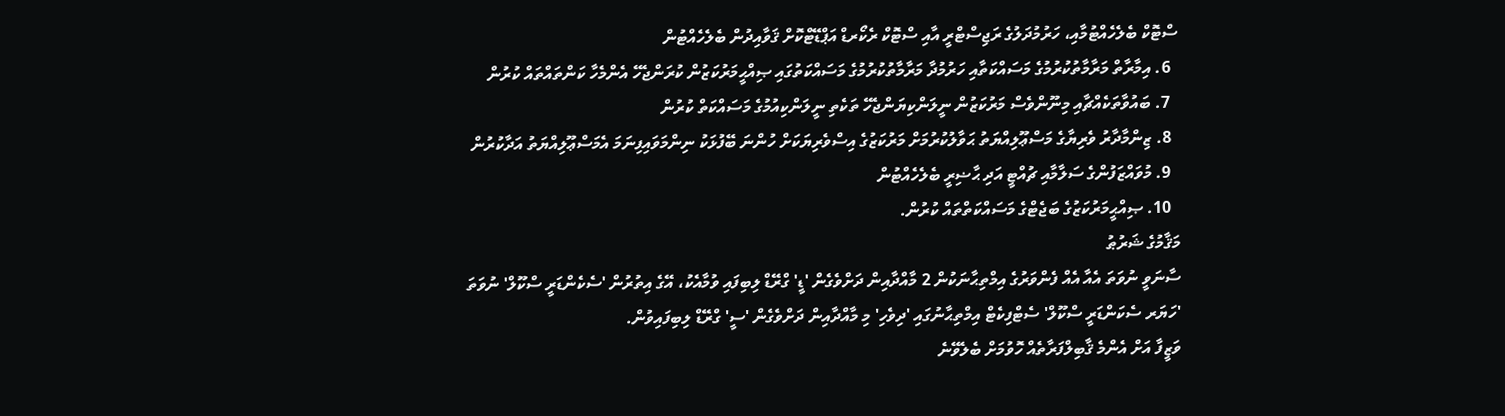ސްޓޮކް ބެލެހެއްޓުމާއި، ހަރުމުދަލުގެ ރަޖިސްޓްރީ އާއި ސްޓޮކް ރެކޯރޑް އަޕްޑޭޓްކޮށް ޤަވާއިދުން ބެލެހެއްޓުން
  6. އިމާރާތް މަރާމާތުކުރުމުގެ މަސައްކަތާއި ހަރުމުދާ މަރާމާތުކުރުމުގެ މަސައްކަތުގައި ޞިއްޙީމަރުކަޒުން ކުރަންޖެހޭ އެންމެހާ ކަންތައްތައް ކުރުން
  7. ބައުވާތަކެއްޗާއި މިނޫންވެސް މަރުކަޒުން ނީލަންކިޔަންޖެހޭ ތަކެތި ނީލަންކިއުމުގެ މަސައްކަތް ކުރުން
  8. ޒިންމާދާރު ވެރިޔާގެ މަސްޢޫލިއްޔަތު ޙަވާލުކުރުމަށް މަރުކަޒުގެ އިސްވެރިޔަކަށް ހުންނަ ބޭފުޅަކު ނިންމަވައިފިނަމަ އެމަސްޢޫލިއްޔަތު އަދާކުރުން
  9. މުވައްޒަފުންގެ ސަލާމާއި ޗުއްޓީ އަދި ޙާޟިރީ ބެލެހެއްޓުން
  10. ޞިއްޙީމަރުކަޒުގެ ބަޖެޓްގެ މަސައްކަތްތައް ކުރުން.
މަޤާމުގެ ޝަރުޠު
ސާނަވީ ނުވަތަ އެއާ އެއް ފެންވަރުގެ އިމްތިޙާނަކުން 2 މާއްދާއިން ދަށްވެގެން 'ޑީ' ގްރޭޑް ލިބިފައި ވުމާއެކު، އޭގެ އިތުރުން 'ސެކެންޑަރީ ސްކޫލް' ނުވަތަ 'ހަޔަރ ސެކަންޑަރީ ސްކޫލް' ސެޓްފިކެޓް އިމްތިޙާނުގައި 'ދިވެހި' މި މާއްދާއިން ދަށްވެގެން 'ސީ' ގްރޭޑް ލިބިފައިވުން.
ވަޒީފާ އަށް އެންމެ ޤާބިލްފަރާތެއް ހޮވުމަށް ބެލެވޭނެ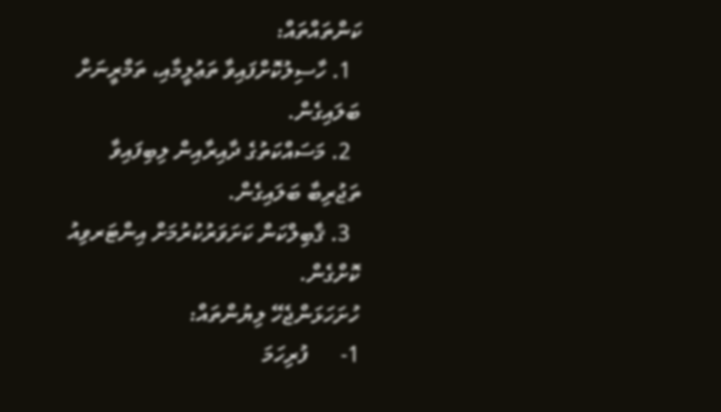ކަންތައްތައް:
  1. ހާސިލުކޮށްފައިވާ ތަޢުލީމާއި، ތަމްރީނަށް ބަލައިގެން.
  2. މަސައްކަތުގެ ދާއިރާއިން ލިބިފައިވާ ތަޖުރިބާ ބަލައިގެން.
  3. ޤާބިލްކަން ކަށަވަރުކުރުމަށް އިންޓަރވިއު ކޮށްގެން.
ހުށަހަޅަންޖެހޭ ލިޔުންތައް:
1-      ފުރިހަމަ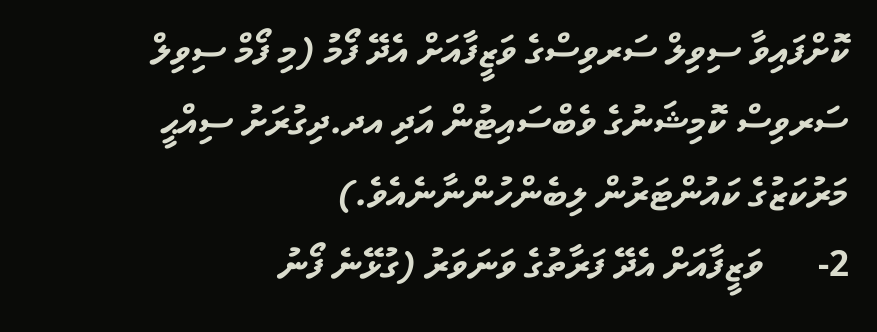ކޮށްފައިވާ ސިވިލް ސަރވިސްގެ ވަޒީފާއަށް އެދޭ ފޯމު (މި ފޯމް ސިވިލް ސަރވިސް ކޮމިޝަނުގެ ވެބްސައިޓުން އަދި އދ.ދިގުރަށު ސިއްޙީ މަރުކަޒުގެ ކައުންޓަރުން ލިބެންހުންނާނެއެވެ.)
2-      ވަޒީފާއަށް އެދޭ ފަރާތުގެ ވަނަވަރު (ގުޅޭނެ ފޯނު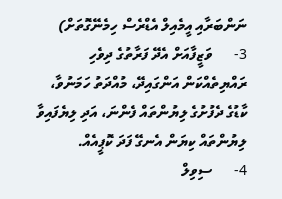ނަންބަރާއި އީމެއިލް އެޑްރެސް ހިމެނޭގޮތަށް)
3-      ވަޒީފާއަށް އެދޭ ފަރާތުގެ ދިވެހި ރައްޔިތެއްކަން އަންގައިދޭ، މުއްދަތު ހަމަނުވާ، ކާޑުގެ ދެފުށުގެ ލިޔުންތައް ފެންނަ، އަދި ލިޔެފައިވާ ލިޔުންތައް ކިޔަން އެނގޭ ފަދަ ކޮޕީއެއް.
4-      ސިވިލް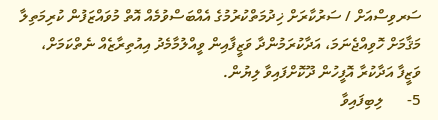ސަރވިސްއަށް / ސަރުކާރަށް ޚިދުމަތްކުރުމުގެ އެއްބަސްވުމެއް އޮތް މުވައްޒަފުން ކުރިމަތިލާ މަޤާމަށް ހޮވިއްޖެނަމަ، އަދާކުރަމުންދާ ވަޒީފާއިން ވީއްލުމާމެދު އިއުތިރާޒެއް ނެތްކަމަށް، ވަޒީފާ އަދާކުރާ އޮފީހުން ދޫކޮށްފައިވާ ލިޔުން.
5-      ލިބިފައިވާ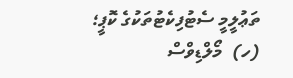ތަޢުލީމީ ސެޓުފިކެޓުތަކުގެ ކޮޕީ؛
(ހ)  މޯލްޑިވްސް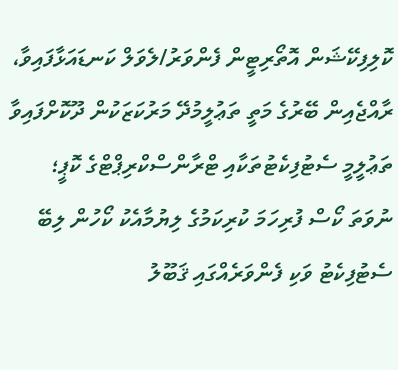ކޮލިފިކޭޝަން އޮތޯރިޓީން ފެންވަރު/ލެވަލް ކަނޑައަޅާފައިވާ، ރާއްޖެއިން ބޭރުގެ މަތީ ތަޢުލީމުދޭ މަރުކަޒަކުން ދޫކޮށްފައިވާ ތަޢުލީމީ ސެޓުފިކެޓުތަކާއި ޓްރާންސްކްރިޕްޓްގެ ކޮޕީ؛  ނުވަތަ ކޯސް ފުރިހަމަ ކުރިކަމުގެ ލިޔުމާއެކު ކޯހުން ލިބޭ ސެޓުފިކެޓު ވަކި ފެންވަރެއްގައި ޤަބޫލު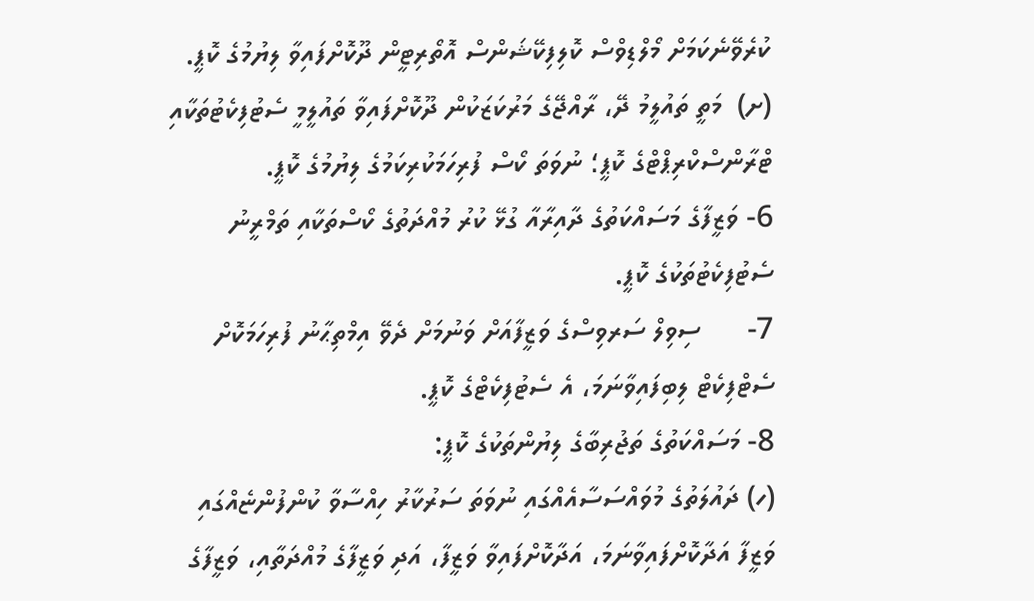ކުރެވޭނެކަމަށް މޯލްޑިވްސް ކޮލިފިކޭޝަންސް އޮތޯރިޓީން ދޫކޮށްފައިވާ ލިޔުމުގެ ކޮޕީ.
(ށ)  މަތީ ތައުލީމު ދޭ، ރާއްޖޭގެ މަރުކަޒަކުން ދޫކޮށްފައިވާ ތައުލީމީ ސެޓުފިކެޓުތަކާއި ޓްރާންސްކްރިޕްޓްގެ ކޮޕީ؛ ނުވަތަ ކޯސް ފުރިހަމަކުރިކަމުގެ ލިޔުމުގެ ކޮޕީ.
6- ވަޒީފާގެ މަސައްކަތުގެ ދާއިރާއާ ގުޅޭ ކުރު މުއްދަތުގެ ކޯސްތަކާއި ތަމްރީނު ސެޓުފިކެޓުތަކުގެ ކޮޕީ.
7-      ސިވިލް ސަރވިސްގެ ވަޒީފާއަށް ވަނުމަށް ދެވޭ އިމްތިޙާނު ފުރިހަމަކޮށް ސެޓްފިކެޓް ލިބިފައިވާނަމަ، އެ ސެޓުފިކެޓްގެ ކޮޕީ.
8- މަސައްކަތުގެ ތަޖުރިބާގެ ލިޔުންތަކުގެ ކޮޕީ:
(ހ) ދައުލަތުގެ މުވައްސަސާއެއްގައި ނުވަތަ ސަރުކާރު ހިއްސާވާ ކުންފުންޏެއްގައި ވަޒީފާ އަދާކޮށްފައިވާނަމަ، އަދާކޮށްފައިވާ ވަޒީފާ، އަދި ވަޒީފާގެ މުއްދަތާއި، ވަޒީފާގެ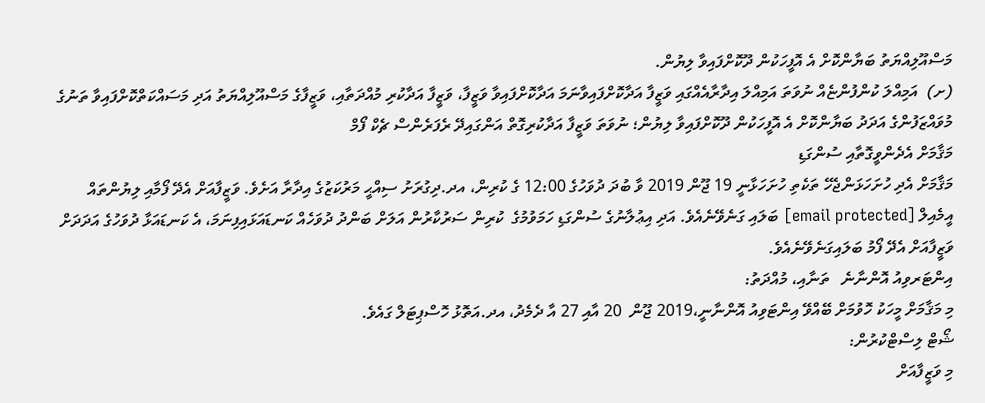މަސްއޫލިއްޔަތު ބަޔާންކޮށް އެ އޮފީހަކުން ދޫކޮށްފައިވާ ލިޔުން.
(ށ)  އަމިއްލަ ކުންފުންޏެއް ނުވަތަ އަމިއްލަ އިދާރާއެއްގައި ވަޒީފާ އަދާކޮށްފައިވާނަމަ އަދާކޮށްފައިވާ ވަޒީފާ، ވަޒީފާ އަދާކުރި މުއްދަތާއި، ވަޒީފާގެ މަސްއޫލިއްޔަތު އަދި މަސައްކަތްކޮށްފައިވާ ތަނުގެ މުވައްޒަފުންގެ އަދަދު ބަޔާންކޮށް އެ އޮފީހަކުން ދޫކޮށްފައިވާ ލިޔުން؛ ނުވަތަ ވަޒީފާ އަދާކުރިގޮތް އަންގައިދޭ ރެފަރެންސް ޗެކް ފޯމް
މަޤާމަށް އެދެންވީގޮތާއި ސުންގަޑި
މަޤާމަށް އެދި ހުށަހަޅަންޖެހޭ ތަކެތި ހުށަހަޅާނީ 19 ޖޫން 2019 ވާ ބުދަ ދުވަހުގެ 12:00 ގެ ކުރިން، އދ.ދިގުރަށު ސިއްޙީ މަރުކަޒުގެ އިދާރާ އަށެވެ. ވަޒީފާއަށް އެދޭ ފޯމާއި ލިޔުންތައް އީމެއިލް [email protected] ބަލައި ގަނެވޭނެއެވެ. އަދި އިޢުލާނުގެ ސުންގަޑި ހަމަވުމުގެ  ކުރިން ސަރުކާރުން އަލަށް ބަންދު ދުވަހެއް ކަނޑައަޅައިފިނަމަ، އެ ކަނޑައަޅާ ދުވަހުގެ އަދަދަށް ވަޒީފާއަށް އެދޭ ފޯމު ބަލައިގަނެވޭނެއެވެ.
އިންޓަރވިއު އޮންނާނެ   ތަނާއި، މުއްދަތު:
މި މަޤާމަށް މީހަކު ހޮވުމަށް ބޭއްވޭ އިންޓަވިއު އޮންނާނީ،2019 ޖޫން  20 އާއި 27 އާ ދެމެދު، އދ.އަތޮޅު ހޮސްޕިޓަލް ގައެވެ.
ޝޯޓް ލިސްޓްކުރުން:
މި ވަޒީފާއަށް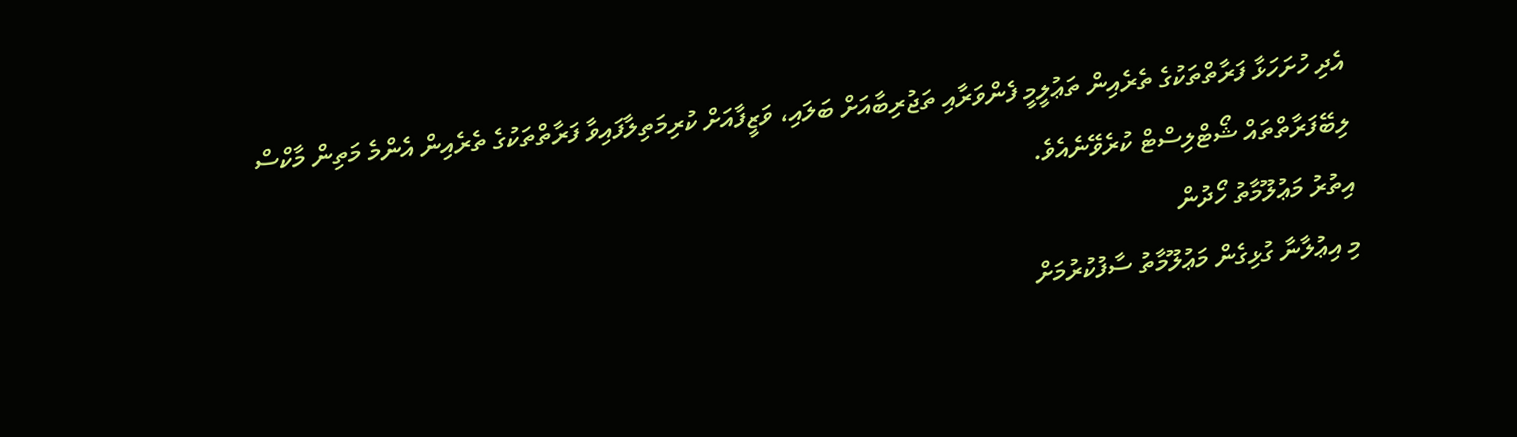އެދި ހުށަހަޅާ ފަރާތްތަކުގެ ތެރެއިން ތަޢުލީމީ ފެންވަރާއި ތަޖުރިބާއަށް ބަލައި، ވަޒީފާއަށް ކުރިމަތިލާފައިވާ ފަރާތްތަކުގެ ތެރެއިން އެންމެ މަތިން މާކްސް ލިބޭފަރާތްތައް ޝޯޓްލިސްޓް ކުރެވޭނެއެވެ.
އިތުރު މަޢުލޫމާތު ހޯދުން
މި އިޢުލާނާ ގުޅިގެން މަޢުލޫމާތު ސާފުކުރުމަށް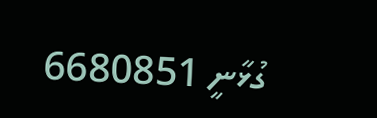ގުޅާނީ 6680851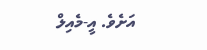އަށެވެ. އީ-މެއިލް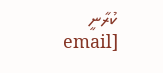ކުރާނީ      [email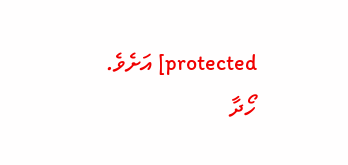protected] އަށެވެ.
ހޯދާ